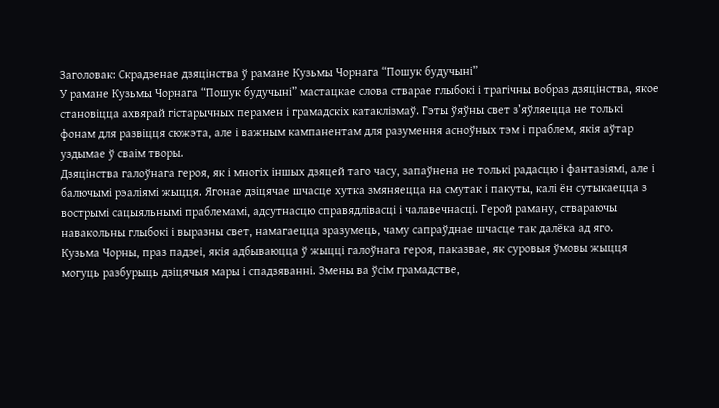Заголовак: Скрадзенае дзяцінства ў рамане Кузьмы Чорнага “Пошук будучыні”
У рамане Кузьмы Чорнага “Пошук будучыні” мастацкае слова стварае глыбокі і трагічны вобраз дзяцінства, якое становіцца ахвярай гістарычных перамен і грамадскіх катаклізмаў. Гэты ўяўны свет з’яўляецца не толькі фонам для развіцця сюжэта, але і важным кампанентам для разумення асноўных тэм і праблем, якія аўтар уздымае ў сваім творы.
Дзяцінства галоўнага героя, як і многіх іншых дзяцей таго часу, запаўнена не толькі радасцю і фантазіямі, але і балючымі рэаліямі жыцця. Ягонае дзіцячае шчасце хутка змяняецца на смутак і пакуты, калі ён сутыкаецца з вострымі сацыяльнымі праблемамі, адсутнасцю справядлівасці і чалавечнасці. Герой раману, ствараючы навакольны глыбокі і выразны свет, намагаецца зразумець, чаму сапраўднае шчасце так далёка ад яго.
Кузьма Чорны, праз падзеі, якія адбываюцца ў жыцці галоўнага героя, паказвае, як суровыя ўмовы жыцця могуць разбурыць дзіцячыя мары і спадзяванні. Змены ва ўсім грамадстве,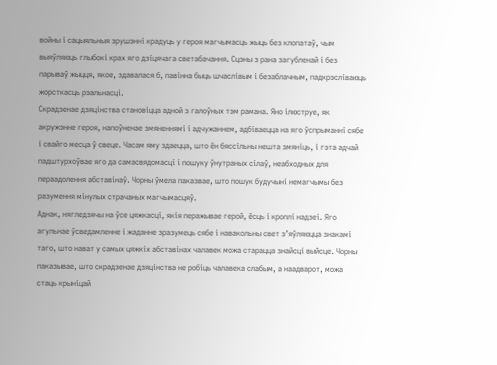войны і сацыяльныя зрушэнні крадуць у героя магчымасць жыць без клопатаў, чым выяўляюць глыбокі крах яго дзіцячага светабачання. Сцэны з рана загубленай і без парываў жыцця, якое, здавалася б, павінна быць шчаслівым і безаблачным, падкрэсліваюць жорсткасць рэальнасці.
Скрадзенае дзяцінства становіцца адной з галоўных тэм рамана. Яно ілюструе, як акружэнне героя, напоўненае змяненнямі і адчужаннем, адбіваецца на яго ўспрыманні сябе і свайго месца ў свеце. Часам яму здаецца, што ён бяссільны нешта змяніць, і гэта адчай падштурхоўвае яго да самасвядомасці і пошуку ўнутраных сілаў, неабходных для пераадолення абставінаў. Чорны ўмела паказвае, што пошук будучыні немагчымы без разумення мінулых страчаных магчымасцяў.
Аднак, нягледзячы на ўсе цяжкасці, якія перажывае герой, ёсць і кроплі надзеі. Яго агульнае ўсведамленне і жаданне зразумець сябе і навакольны свет з’яўляюцца знакамі таго, што нават у самых цяжкіх абставінах чалавек можа старацца знайсці выйсце. Чорны паказывае, што скрадзенае дзяцінства не робіць чалавека слабым, а наадварот, можа стаць крыніцай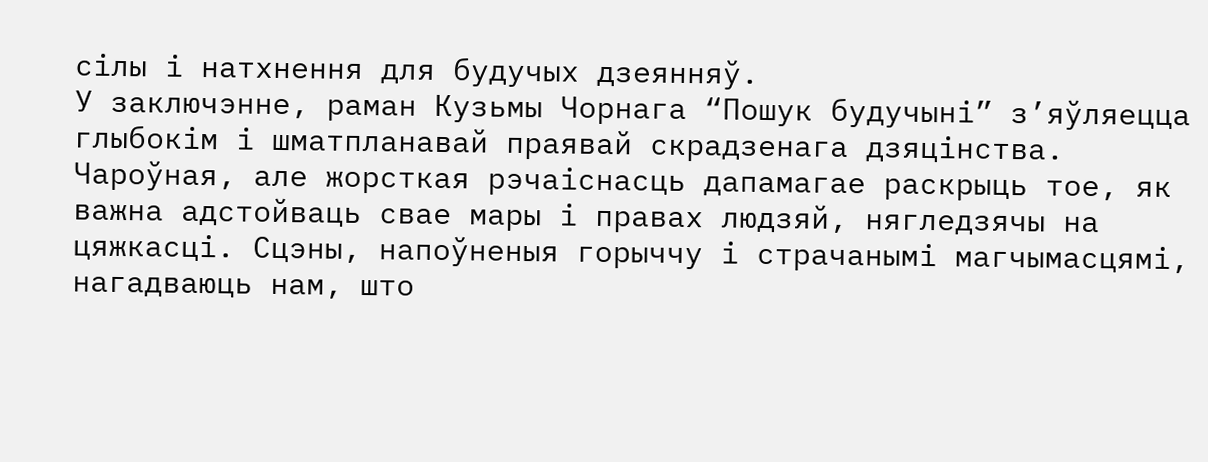сілы і натхнення для будучых дзеянняў.
У заключэнне, раман Кузьмы Чорнага “Пошук будучыні” з’яўляецца глыбокім і шматпланавай праявай скрадзенага дзяцінства. Чароўная, але жорсткая рэчаіснасць дапамагае раскрыць тое, як важна адстойваць свае мары і правах людзяй, нягледзячы на цяжкасці. Сцэны, напоўненыя горыччу і страчанымі магчымасцямі, нагадваюць нам, што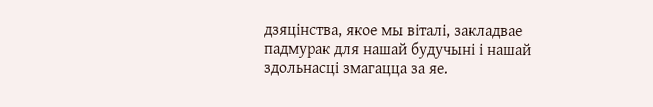дзяцінства, якое мы віталі, закладвае падмурак для нашай будучыні і нашай здольнасці змагацца за яе.